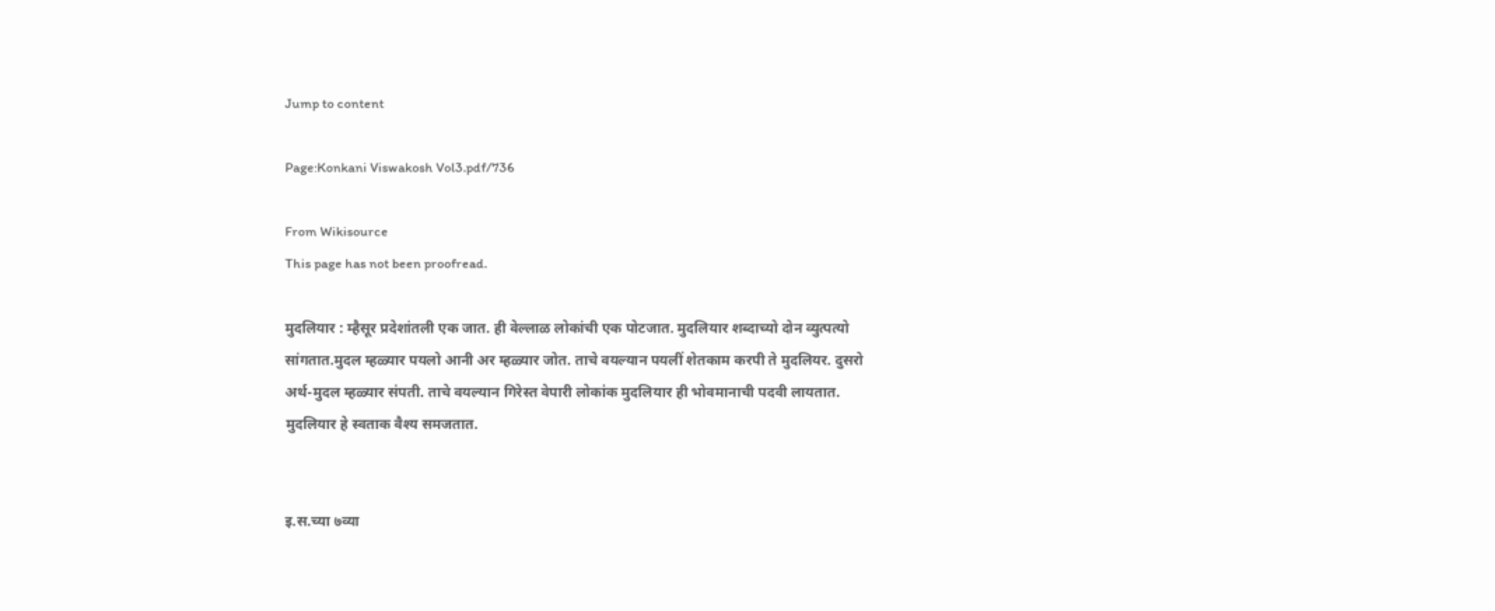Jump to content

Page:Konkani Viswakosh Vol3.pdf/736

From Wikisource
This page has not been proofread.

मुदलियार : म्हैसूर प्रदेशांतली एक जात. ही वेल्लाळ लोकांची एक पोटजात. मुदलियार शब्दाच्यो दोन व्युत्पत्यो सांगतात.मुदल म्हळ्यार पयलो आनी अर म्हळ्यार जोत. ताचे वयल्यान पयलीं शेतकाम करपी ते मुदलियर. दुसरो अर्थ-मुदल म्हळ्यार संपती. ताचे वयल्यान गिरेस्त वेपारी लोकांक मुदलियार ही भोवमानाची पदवी लायतात. मुदलियार हे स्वताक वैश्य समजतात.


इ.स.च्या ७व्या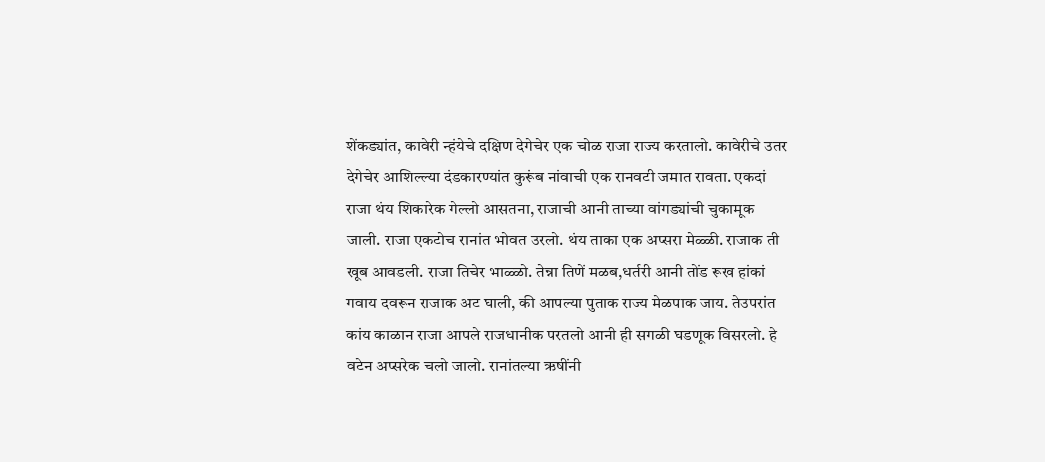शेंकड्यांत, कावेरी न्हंयेचे दक्षिण देगेचेर एक चोळ राजा राज्य करतालो. कावेरीचे उतर देगेचेर आशिल्ल्या दंडकारण्यांत कुरूंब नांवाची एक रानवटी जमात रावता. एकदां राजा थंय शिकारेक गेल्लो आसतना, राजाची आनी ताच्या वांगड्यांची चुकामूक जाली. राजा एकटोच रानांत भोवत उरलो. थंय ताका एक अप्सरा मेळ्ळी. राजाक ती खूब आवडली. राजा तिचेर भाळ्ळो. तेन्ना तिणें मळब,धर्तरी आनी तोंड रूख हांकां गवाय दवरून राजाक अट घाली, की आपल्या पुताक राज्य मेळपाक जाय. तेउपरांत कांय काळान राजा आपले राजधानीक परतलो आनी ही सगळी घडणूक विसरलो. हे वटेन अप्सरेक चलो जालो. रानांतल्या ऋषींनी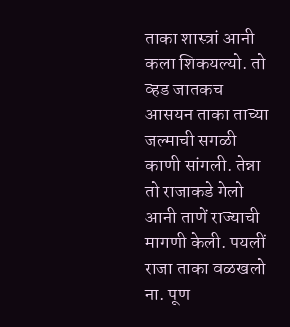ताका शास्त्रां आनी कला शिकयल्यो. तो व्हड जातकच आसयन ताका ताच्या जल्माची सगळी काणी सांगली. तेन्ना तो राजाकडे गेलो आनी ताणें राज्याची मागणी केली. पयलीं राजा ताका वळखलो ना. पूण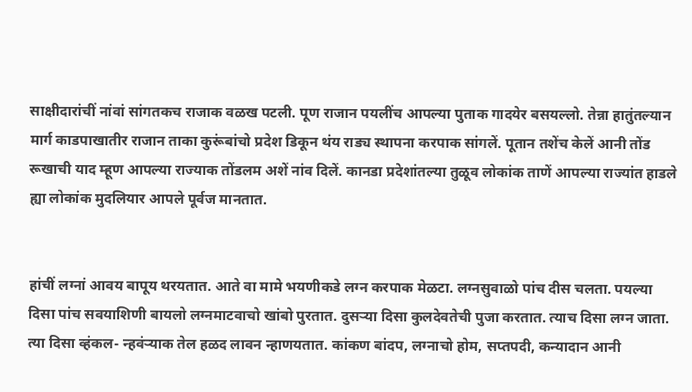साक्षीदारांचीं नांवां सांगतकच राजाक वळख पटली. पूण राजान पयलींच आपल्या पुताक गादयेर बसयल्लो. तेन्ना हातुंतल्यान मार्ग काडपाखातीर राजान ताका कुरूंबांचो प्रदेश डिकून थंय राड्य स्थापना करपाक सांगलें. पूतान तशेंच केलें आनी तोंड रूखाची याद म्हूण आपल्या राज्याक तोंडलम अशें नांव दिलें. कानडा प्रदेशांतल्या तुळूव लोकांक ताणें आपल्या राज्यांत हाडले ह्या लोकांक मुदलियार आपले पूर्वज मानतात.


हांचीं लग्नां आवय बापूय थरयतात. आते वा मामे भयणीकडे लग्न करपाक मेळटा. लग्नसुवाळो पांच दीस चलता. पयल्या दिसा पांच सवयाशिणी बायलो लग्नमाटवाचो खांबो पुरतात. दुसऱ्या दिसा कुलदेवतेची पुजा करतात. त्याच दिसा लग्न जाता. त्या दिसा व्हंकल- न्हवंऱ्याक तेल हळद लावन न्हाणयतात. कांकण बांदप, लग्नाचो होम, सप्तपदी, कन्यादान आनी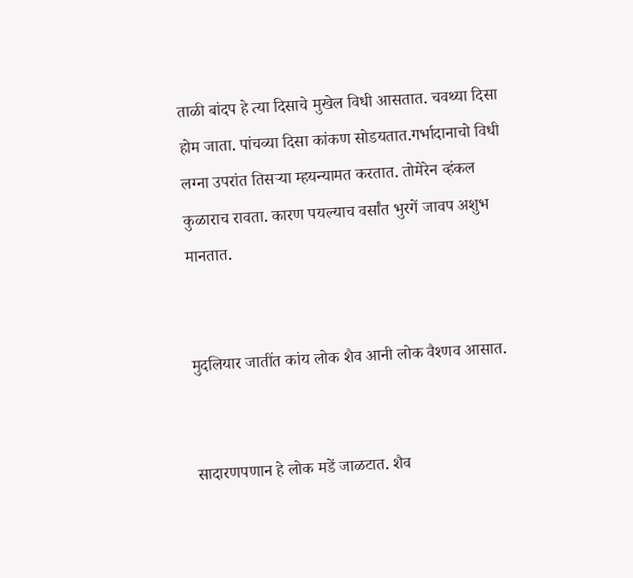ताळी बांदप हे त्या दिसाचे मुखेल विधी आसतात. चवथ्या दिसा होम जाता. पांचव्या दिसा कांकण सोडयतात.गर्भादानाचो विधी लग्ना उपरांत तिसऱ्या म्हयन्यामत करतात. तोमेरेन व्हंकल कुळाराच रावता. कारण पयल्याच वर्सांत भुरगें जावप अशुभ मानतात.


मुदलियार जातींत कांय लोक शैव आनी लोक वैश्णव आसात.


सादारणपणान हे लोक मडें जाळटात. शैव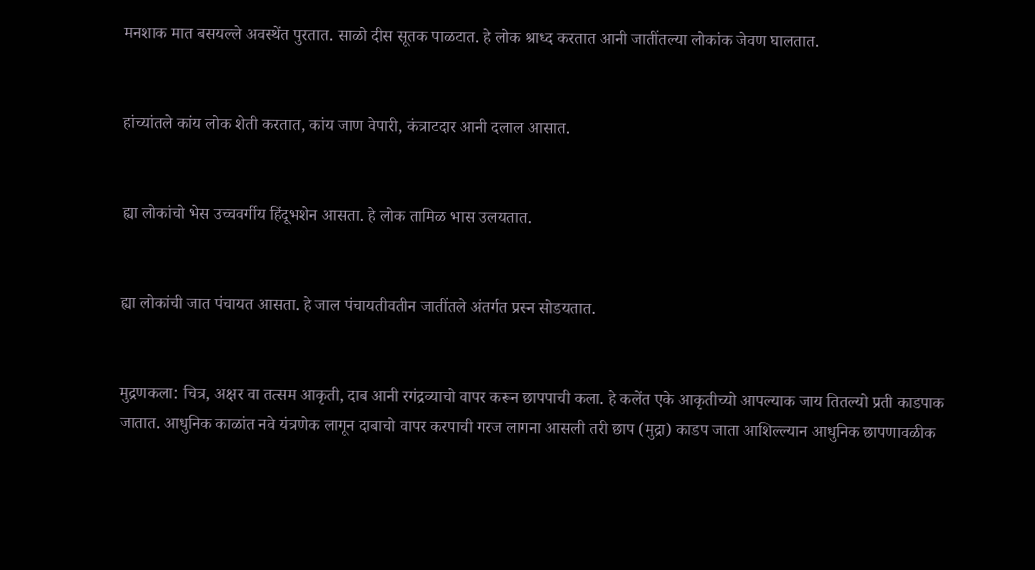मनशाक मात बसयल्ले अवस्थेंत पुरतात. साळो दीस सूतक पाळटात. हे लोक श्राध्द करतात आनी जातींतल्या लोकांक जेवण घालतात.


हांच्यांतले कांय लोक शेती करतात, कांय जाण वेपारी, कंत्राटदार आनी दलाल आसात.


ह्या लोकांचो भेस उच्चवर्गीय हिंदूभशेन आसता. हे लोक तामिळ भास उलयतात.


ह्या लोकांची जात पंचायत आसता. हे जाल पंचायतीवतीन जातींतले अंतर्गत प्रस्न सोडयतात.


मुद्रणकला: चित्र, अक्षर वा तत्सम आकृती, दाब आनी रगंद्रव्याचो वापर करून छापपाची कला. हे कलेंत एके आकृतीच्यो आपल्याक जाय तितल्यो प्रती काडपाक जातात. आधुनिक काळांत नवे यंत्रणेक लागून दाबाचो वापर करपाची गरज लागना आसली तरी छाप (मुद्रा) काडप जाता आशिल्ल्यान आधुनिक छापणावळीक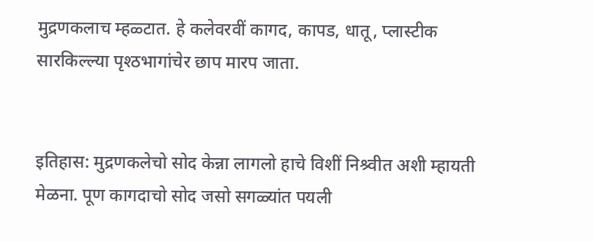मुद्रणकलाच म्हळ्टात. हे कलेवरवीं कागद, कापड, धातू, प्लास्टीक सारकिल्ल्या पृश्ठभागांचेर छाप मारप जाता.


इतिहास: मुद्रणकलेचो सोद केन्ना लागलो हाचे विशीं निश्र्वीत अशी म्हायती मेळना. पूण कागदाचो सोद जसो सगळ्यांत पयली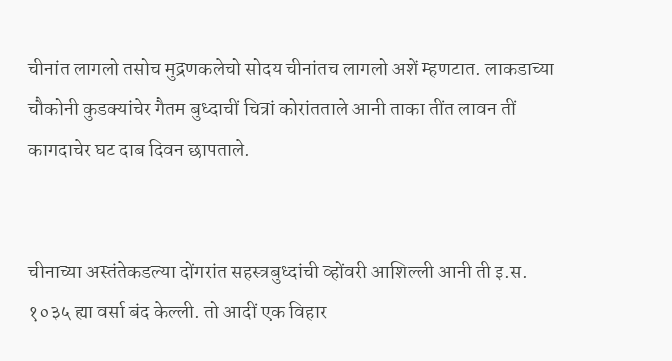चीनांत लागलो तसोच मुद्रणकलेचो सोदय चीनांतच लागलो अशें म्हणटात. लाकडाच्या चौकोनी कुडक्यांचेर गैतम बुध्दाचीं चित्रां कोरांतताले आनी ताका तींत लावन तीं कागदाचेर घट दाब दिवन छापताले.


चीनाच्या अस्तंतेकडल्या दोंगरांत सहस्त्रबुध्दांची व्होंवरी आशिल्ली आनी ती इ.स. १०३५ ह्या वर्सा बंद केल्ली. तो आदीं एक विहार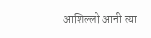आशिल्लो आनी त्या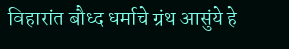विहारांत बौध्द धर्माचे ग्रंथ आसुंये हे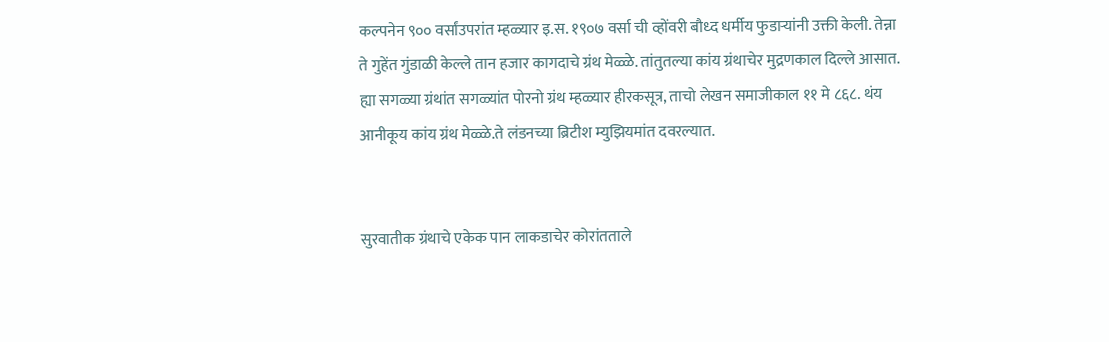कल्पनेन ९०० वर्सांउपरांत म्हळ्यार इ.स. १९०७ वर्सा ची व्होंवरी बौध्द धर्मीय फुडाऱ्यांनी उक्ती केली. तेन्ना ते गुहेंत गुंडाळी केल्ले तान हजार कागदाचे ग्रंथ मेळ्ळे. तांतुतल्या कांय ग्रंथाचेर मुद्रणकाल दिल्ले आसात. ह्या सगळ्या ग्रंथांत सगळ्यांत पोरनो ग्रंथ म्हळ्यार हीरकसूत्र, ताचो लेखन समाजीकाल ११ मे ८६८. थंय आनीकूय कांय ग्रंथ मेळ्ळे.ते लंडनच्या ब्रिटीश म्युझियमांत दवरल्यात.


सुरवातीक ग्रंथाचे एकेक पान लाकडाचेर कोरांतताले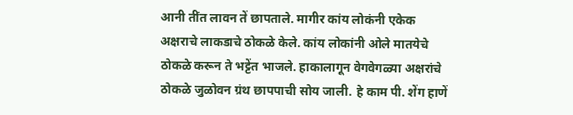आनी तींत लावन तें छापताले. मागीर कांय लोकंनी एकेक अक्षराचे लाकडाचे ठोकळे केले. कांय लोकांनी ओले मातयेचे ठोकळे करून ते भट्टेंत भाजले. हाकालागून वेगवेगळ्या अक्षरांचे ठोकळे जुळोवन ग्रंथ छापपाची सोय जाली. हे काम पी. शेंग हाणें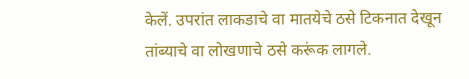केलें. उपरांत लाकडाचे वा मातयेचे ठसे टिकनात देखून तांब्याचे वा लोखणाचे ठसे करूंक लागले.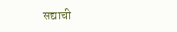सद्याची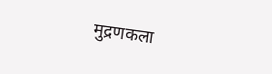मुद्रणकला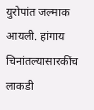युरोपांत जल्माक आयली. हांगाय चिनांतल्यासारकींच लाकडी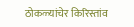ठोकळ्यांचेर किरिस्तांव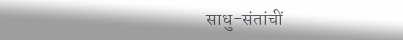साधु-संतांचीं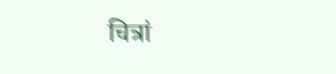चित्रां